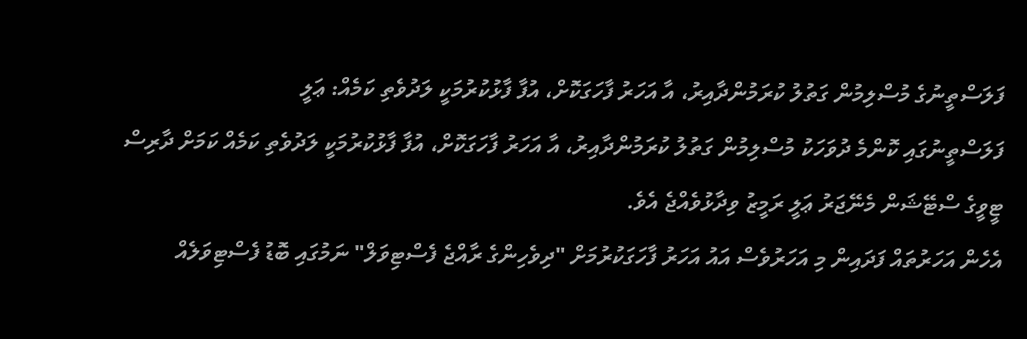ފަލަސްތީނުގެ މުސްލިމުން ގަތުލު ކުރަމުންދާއިރު، އާ އަހަރު ފާހަގަކޮށް، އުފާ ފާޅުކުރުމަކީ ލަދުވެތި ކަމެއް: ޢަލީ
ފަލަސްތީނުގައި ކޮންމެ ދުވަހަކު މުސްލިމުން ގަތުލު ކުރަމުންދާއިރު، އާ އަހަރު ފާހަގަކޮށް، އުފާ ފާޅުކުރުމަކީ ލަދުވެތި ކަމެއް ކަމަށް ދާރިސް ޓީވީގެ ސްޓޭޝަން މެނޭޖަރު ޢަލީ ރަމީޒު ވިދާޅުވެއްޖެ އެވެ.
އެހެން އަހަރުތައް ފަދައިން މި އަހަރުވެސް އައު އަހަރު ފާހަގަކުރުމަށް "ދިވެހިންގެ ރާއްޖެ ފެސްޓިވަލް" ނަމުގައި ބޮޑު ފެސްޓިވަލެއް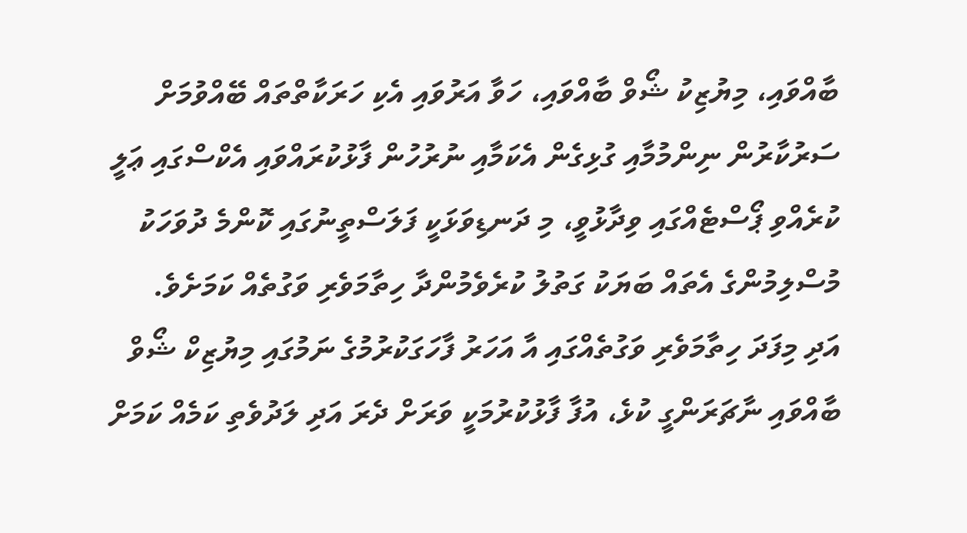ބާއްވައި، މިޔުޒިކު ޝޯވް ބާއްވައި، ހަވާ އަރުވައި އެކި ހަރަކާތްތައް ބޭއްވުމަށް ސަރުކާރުން ނިންމުމާއި ގުޅިގެން އެކަމާއި ނުރުހުން ފާޅުކުރައްވައި އެކްސްގައި ޢަލީ ކުރެއްވި ޕޯސްޓެއްގައި ވިދާޅުވީ، މި ދަނޑިވަޅަކީ ފަލަސްތީނުގައި ކޮންމެ ދުވަހަކު މުސްލިމުންގެ އެތައް ބަޔަކު ގަތުލު ކުރެވެމުންދާ ހިތާމަވެރި ވަގުތެއް ކަމަށެވެ.
އަދި މިފަދަ ހިތާމަވެރި ވަގުތެއްގައި އާ އަހަރު ފާހަގަކުރުމުގެ ނަމުގައި މިޔުޒިކް ޝޯވް ބާއްވައި ނާޗަރަންގީ ކުޅެ، އުފާ ފާޅުކުރުމަކީ ވަރަށް ދެރަ އަދި ލަދުވެތި ކަމެއް ކަމަށް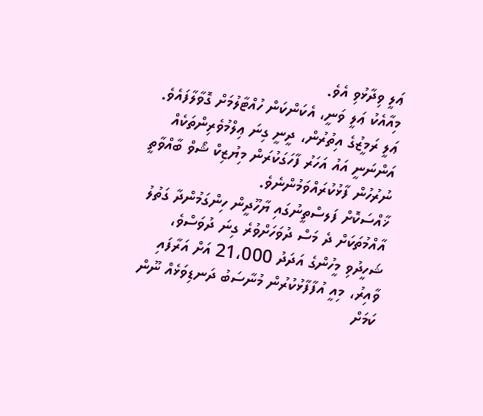ޢަލީ ވިދާޅުވި އެވެ.
މިއާއެކު ޢަލީ ވަނީ، އެކަންކަން ހުއްޓާލުމަށް ގޮވާލާފައެވެ.
ޢަލީ ރަމީޒުގެ އިތުރުން، ދީނީ ގިނަ ޢިލްމުވެރިންތަކެއް އަންނަނީ އައު އަހަރު ފާހަގަކުރަން މިޔުޒިކް ޝޯވް ބާއްވާތީ ނުރުހުން ފާޅުކުރައްވަމުންނެވެ.
ޚާއްސަކޮށް ފަލސްތީނުގައި ޔާހޫދީން ހިންގަމުންދާ ގަތުލު އާއްމުތަކަށް ދެ މަސް ދުވަހަށްވުރެ ގިނަ ދުވަސްވެ، ޝަހީދުވި މީހުންގެ އަދަދު 21،000 އަށް އަރާފައި ވާއިރު، މިއީ އުފާފާޅުކުރުން މުނާސަބު ދަނޑިވަޅެއް ނޫން ކަމަށް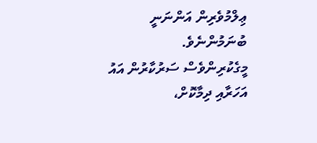ޢިލްމުވެރިން އަންނަނީ ބުނަމުންނެވެ.
މީގެކުރިންވެސް ސަރުކާރުން އައު އަހަރާއި ދިމާކޮށް،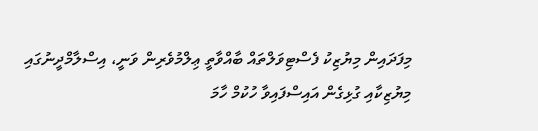މިފަދައިން މިޔުޒިކު ފެސްޓިވަލްތައް ބާއްވާތީ ޢިލްމުވެރިން ވަނީ، އިސްލާމްދީނުގައި މިޔުޒިކާއި ގުޅިގެން އައިސްފައިވާ ހުކުމް ހާމަ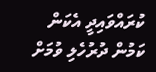ކުރައްވައިދީ އެކަން ކަމުން ދުރުހެލި ވުމަށް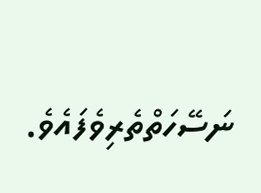ނަސޭހަތްތެރިވެފައެވެ.